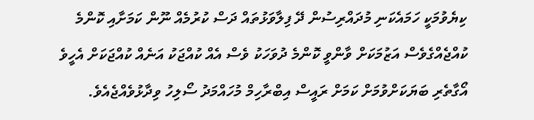ކިޔެވުމަކީ ހަމައެކަނި މުދައްރިސުން ދޭ ފިލާވަޅުތައް ދަސް ކުރުމެއް ނޫން ކަމަށާއި ކޮންމެ ކުއްޖެއްގެވެސް އަޒުމަކަށް ވާންވީ ކޮންމެ ދުވަހަކު ވެސް އެއް ކުއްޖަކު އަނެއް ކުއްޖަކަށް އެހީވެ އޯގާތެރި ބަޔަކަށްވުމަށް ކަމަށް ރައީސް އިބްރާހިމް މުހައްމަދު ސޯލިހު ވިދާޅުވެއްޖެއެވެ.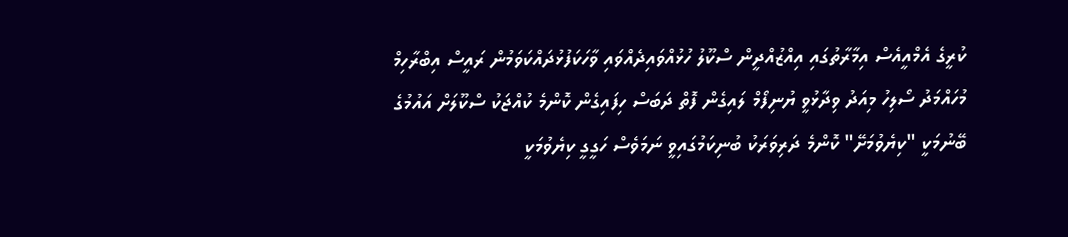ކުރީގެ އެމްއީއެސް އިމާރާތުގައި އިއްޒުއްދީން ސްކޫލު ހުޅުއްވައިދެއްވައި ވާހަކަފުޅުދައްކަވަމުން ރައީސް އިބްރާހިމް މުހައްމަދު ސޯލިހު މިއަދު ވިދާޅުވީ ޔުނިފޯމް ލައިގެން ފޮތް ދަބަސް ހިފައިގެން ކޮންމެ ކުއްޖަކު ސްކޫލަށް އައުމުގެ ބޭނުމަކީ "ކިޔެވުމަށޭ" ކޮންމެ ދަރިވަރަކު ބުނިކަމުގައިވީ ނަމަވެސް ހަގީގީ ކިޔެވުމަކީ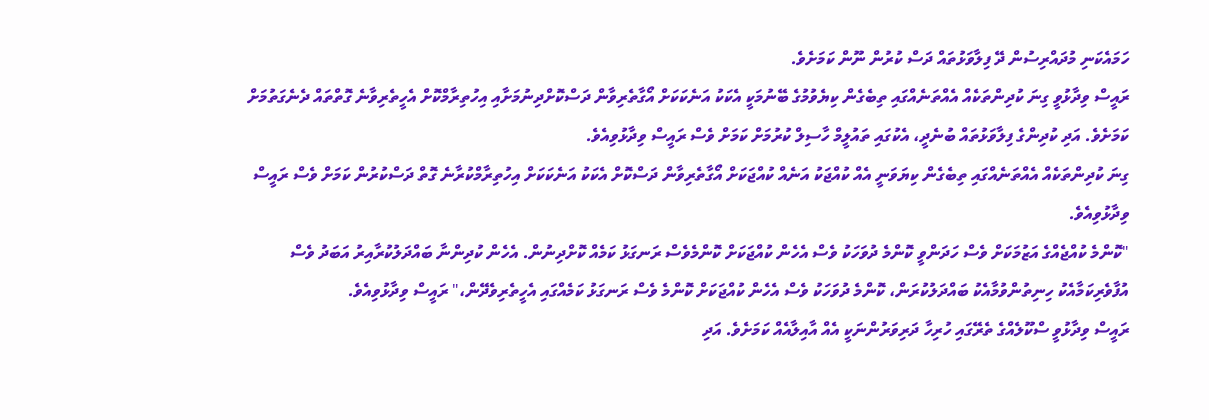ހަމައެކަނި މުދައްރިސުން ދޭ ފިލާވަޅުތައް ދަސް ކުރުން ނޫން ކަމަށެވެ.
ރައީސް ވިދާޅުވީ ގިނަ ކުދިންތަކެއް އެއްތަނެއްގައި ތިބެގެން ކިޔެވުމުގެ ބޭނުމަކީ އެކަކު އަނެކަކަށް އޯގާތެރިވާން ދަސްކޮށްދިނުމަށާއި އިހުތިރާމްކޮށް އެހީތެރިވާނެ ގޮތްތައް ދެނެގަތުމަށް ކަމަށެވެ. އަދި ކުދިންގެ ފިލާވަޅުތައް ބުނެދީ، އެކުގައި ތައުލީމް ހާސިލް ކުރުމަށް ކަމަށް ވެސް ރައީސް ވިދާޅުވިއެވެ.
ގިނަ ކުދިންތަކެއް އެއްތަނެއްގައި ތިބެގެން ކިޔަވަނީ އެއް ކުއްޖަކު އަނެއް ކުއްޖަކަށް އޯގާތެރިވާން ދަސްކޮށް އެކަކު އަނެކަކަށް އިހުތިރާމްކުރާނެ ގޮތް ދަސްކުރުން ކަމަށް ވެސް ރައީސް ވިދާޅުވިއެވެ.
"ކޮންމެ ކުއްޖެއްގެ އަޒުމަކަށް ވެސް ހަދަންވީ ކޮންމެ ދުވަހަކު ވެސް އެހެން ކުއްޖަކަށް ކޮންމެވެސް ރަނގަޅު ކަމެއް ކޮށްދިނުން. އެހެން ކުދިންނާ ބައްދަލުކުރާއިރު އަބަދު ވެސް އުފާވެރިކަމާއެކު ހިނިތުންވުމާއެކު ބައްދަލުކުރަން، ކޮންމެ ދުވަހަކު ވެސް އެހެން ކުއްޖަކަށް ކޮންމެ ވެސް ރަނގަޅު ކަމެއްގައި އެހީތެރިވެދޭން،" ރައީސް ވިދާޅުވިއެވެ.
ރައީސް ވިދާޅުވީ ސްކޫލެއްގެ ތެރޭގައި ހުރިހާ ދަރިވަރުންނަކީ އެއް އާއިލާއެއް ކަމަށެވެ. އަދި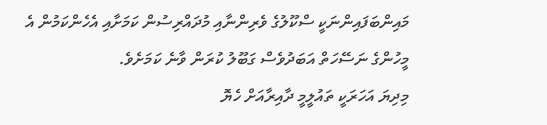މައިންބަފައިންނަކީ ސްކޫލުގެ ވެރިންނާއި މުދައްރިސުން ކަމަށާއި އެހެންކަމުން އެ މީހުންގެ ނަސޭހަތް އަބަދުވެސް ގަބޫލު ކުރަން ވާނެ ކަމަށެވެ.
މިދިޔަ އަހަރަކީ ތައުލީމީ ދާއިރާއަށް ހެޔޮ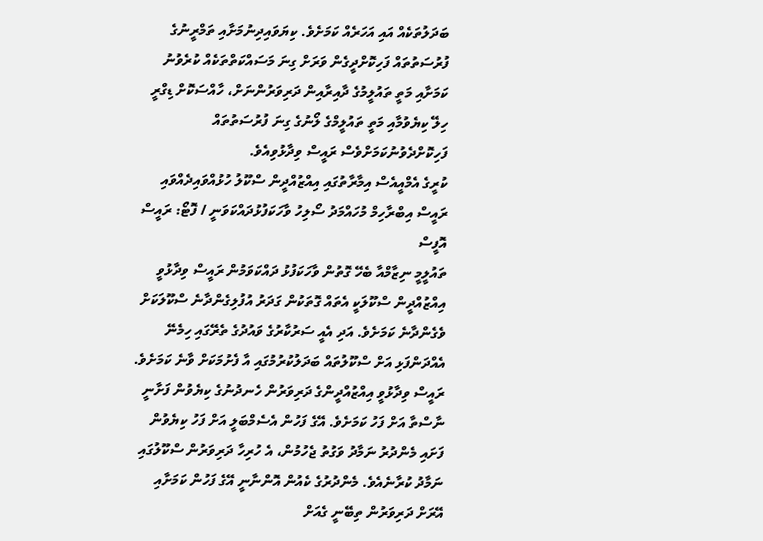ބަދަލުތަކެއް އައި އަހަރެއް ކަމަށެވެ. ކިޔަވައިދިނުމަށާއި ތަމްރީނުގެ ފުރުސަތުތައް ފަހިކޮށްދީގެން ވަރަށް ގިނަ މަސައްކަތްތަކެއް ކުރެވުނު ކަމަށާއި މަތީ ތައުލީމުގެ ދާއިރާއިން ދަރިވަރުންނަށް، ހާއްސަކޮށް ޑިގްރީ ހިލޭ ކިޔެވުމާއި މަތީ ތައުލީމްގެ ލޯނުގެ ގިނަ ފުރުސަތުތައް ފަހިކޮށްދެވުނުކަމަށްވެސް ރައީސް ވިދާޅުވިއެވެ.
ކުރީގެ އެމްއީއެސް އިމާރާތުގައި އިއްޒުއްދީން ސްކޫލު ހުޅުއްވައިދެއްވައި ރައީސް އިބްރާހިމް މުހައްމަދު ސޯލިހު ވާހަކަފުޅުދައްކަވަނީ / ފޮޓޯ: ރައީސް އޮފީސް
ތައުލީމީ ނިޒާމްއާ ބެހޭ ގޮތުން ވާހަކަފުޅު ދައްކަވަމުން ރައީސް ވިދާޅުވީ އިއްޒުއްދީން ސްކޫލަކީ އެތައް ގޮތަކުން ގަދަރު އުފުލިގެންދާނެ ސްކޫލަކަށް ވެގެންދާނެ ކަމަށެވެ. އަދި އެއީ ސަރުކާރުގެ ވައުދުގެ ތެރޭގައި ހިމެނޭ އެއްދަންފަޅި އަށް ސްކޫލުތައް ބަދަލުކުރުމުގައި އާ ފެށުމަކަށް ވާނެ ކަމަށެވެ.
ރައީސް ވިދާޅުވީ އިއްޒުއްދީންގެ ދަރިވަރުން ހެނދުނުގެ ކިޔެވުން ފަށާނީ ނާސްތާ އަށް ފަހު ކަމަށެވެ. އޭގެ ފަހުން އެސެމްބަލީ އަށް ފަހު ކިޔެވުން ފަށައި މެންދުރު ނަމާދު ވަގުތު ޖެހުމުން، އެ ހުރިހާ ދަރިވަރުން ސްކޫލުގައި ނަމާދު ކުރާނެއެވެ. މެންދުރުގެ ކެއުން އޮންނާނީ އޭގެ ފަހުން ކަމަށާއި އޭރަށް ދަރިވަރުން ތިބޭނީ ގެއަށް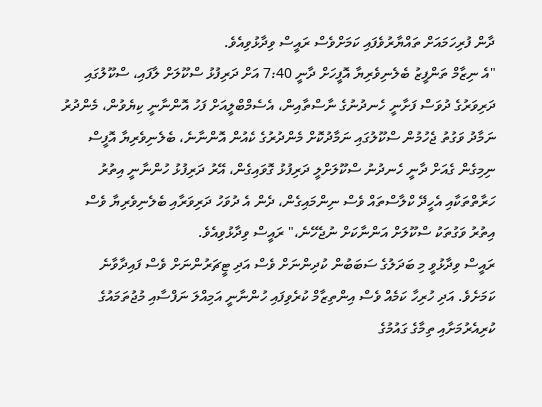ދާން ފުރިހަމައަށް ތައްޔާރުވެފައި ކަމަށްވެސް ރައީސް ވިދާޅުވިއެވެ.
"އެ ނިޒާމް ތަންފީޒު ބެލެނިވެރިޔާ އޮފީހަށް ދާނީ 7:40 އަށް ދަރިފުޅު ސްކޫލަށް ލާފައި، ސްކޫލުގައި ދަރިވަރުގެ ދުވަސް ފަށާނީ ހެނދުނުގެ ނާސްތާއިން، އެސެމްބްލީއަށް ފަހު އޮންނާނީ ކިޔެވުން، މެންދުރު ނަމާދު ވަގުތު ޖެހުމުން ސްކޫލުގައި ނަމާދުކޮށް މެންދުރުގެ ކެއުން އޮންނާނެ، ބެލެނިވެރިޔާ އޮފީސް ނިމިގެން ގެއަށް ދާނީ ހެނދުނު ސްކޫލަށްލީ ދަރިފުޅު ގޮވައިގެން، އޭރު ދަރިފުޅު ހުންނާނީ އިތުރު ހަރާތްތަކާއި އެހީދޭ ކްލާސްތައް ވެސް ނިންމައިގެން، ދެން އެ ދުވަހު ދަރިވަރާއި ބެލެނިވެރިޔާ ވެސް އިތުރު ވަގުތަކު ސްކޫލަށް އަންނާކަށް ނުޖެހޭނެ،" ރައީސް ވިދާޅުވިއެވެ.
ރައީސް ވިދާޅުވީ މި ބަދަލުގެ ސަބަބުން ކުދިންނަށް ވެސް އަދި ޓީޗަރުންނަށް ވެސް ފައިދާވާނެ ކަމަށެވެ. އަދި ހުރިހާ ކަމެއް ވެސް އިންތިޒާމް ކުރެވިފައި ހުންނާނީ އަމިއްލަ ނަފްސާއި މުޖުތަމައުގެ ކުރިއެރުމަށާއި ތިމާގެ ގައުމުގެ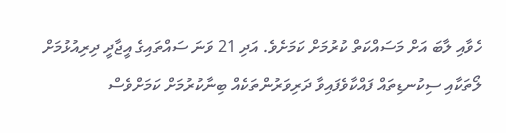ހެވާއި ލާބަ އަށް މަސައްކަތް ކުރުމަށް ކަމަށެވެ. އަދި 21 ވަނަ ސައްތައިގެ އީޖާދީ ދިރިއުޅުމަށް ލޯތަކާއި ސިކުނޑިތައް ފައްކާވެފައިވާ ދަރިވަރުންތަކެއް ބިނާކުރުމަށް ކަމަށްވެސް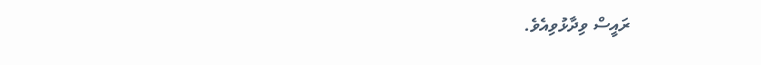ރައީސް ވިދާޅުވިއެވެ.